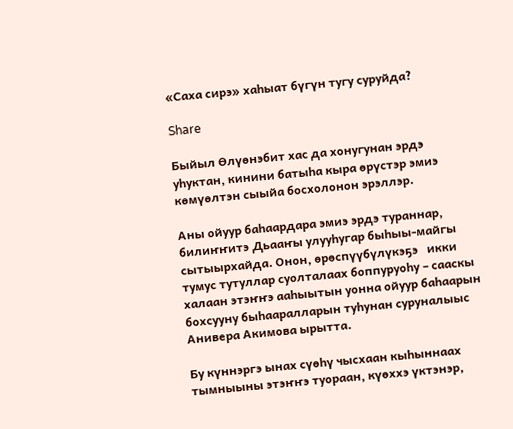«Саха сирэ» хаһыат бүгүн тугу суруйда?

Share

Быйыл Өлүөнэбит хас да хонугунан эрдэ уһуктан, кинини батыһа кыра өрүстэр эмиэ көмүөлтэн сыыйа босхолонон эрэллэр.

Аны ойуур баһаардара эмиэ эрдэ тураннар, билиҥҥитэ Дьааҥы улууһугар быһыы-майгы сытыырхайда. Онон, өрөспүүбүлүкэҕэ   икки тумус тутуллар суолталаах боппуруоһу – сааскы халаан этэҥҥэ ааһыытын уонна ойуур баһаарын бохсууну быһааралларын туһунан суруналыыс Анивера Акимова ырытта.

Бу күннэргэ ынах сүөһү чысхаан кыһыннаах тымныыны этэҥҥэ туораан, күөххэ үктэнэр,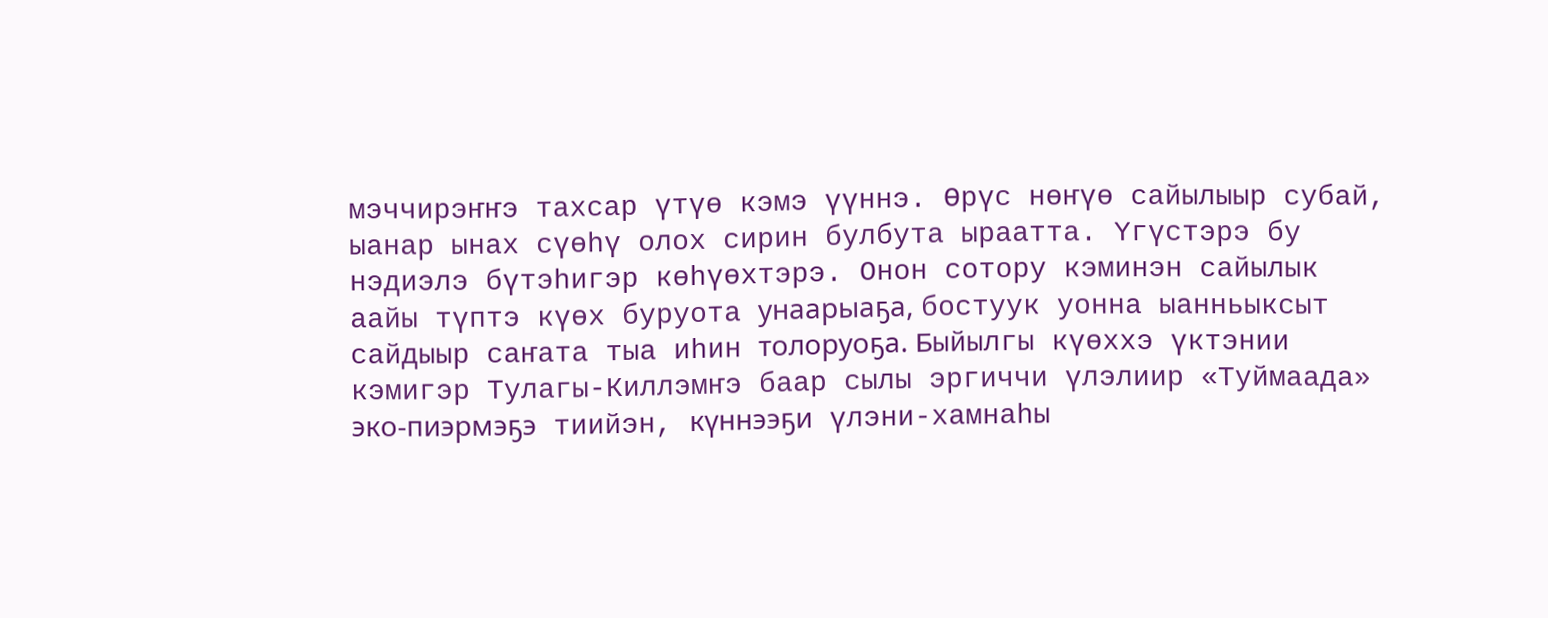мэччирэҥҥэ тахсар үтүө кэмэ үүннэ. Өрүс нөҥүө сайылыыр субай, ыанар ынах сүөһү олох сирин булбута ыраатта. Үгүстэрэ бу нэдиэлэ бүтэһигэр көһүөхтэрэ. Онон сотору кэминэн сайылык аайы түптэ күөх буруота унаарыаҕа, бостуук уонна ыанньыксыт сайдыыр саҥата тыа иһин толоруоҕа. Быйылгы күөххэ үктэнии кэмигэр Тулагы-Киллэмҥэ баар сылы эргиччи үлэлиир «Туймаада» эко-пиэрмэҕэ тиийэн, күннээҕи үлэни-хамнаһы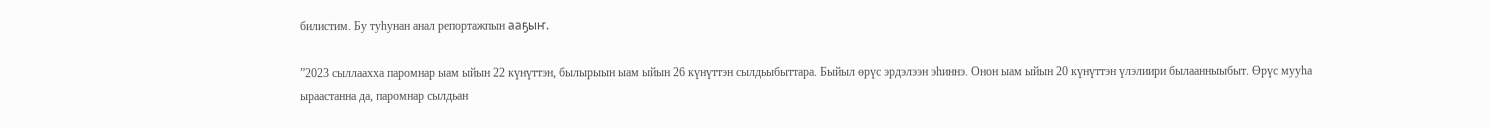билистим. Бу туһунан анал репортажпын ааҕыҥ.

”2023 сыллаахха паромнар ыам ыйын 22 күнүттэн, былырыын ыам ыйын 26 күнүттэн сылдьыбыттара. Быйыл өрүс эрдэлээн эһиннэ. Онон ыам ыйын 20 күнүттэн үлэлиири былаанныыбыт. Өрүс мууһа ыраастанна да, паромнар сылдьан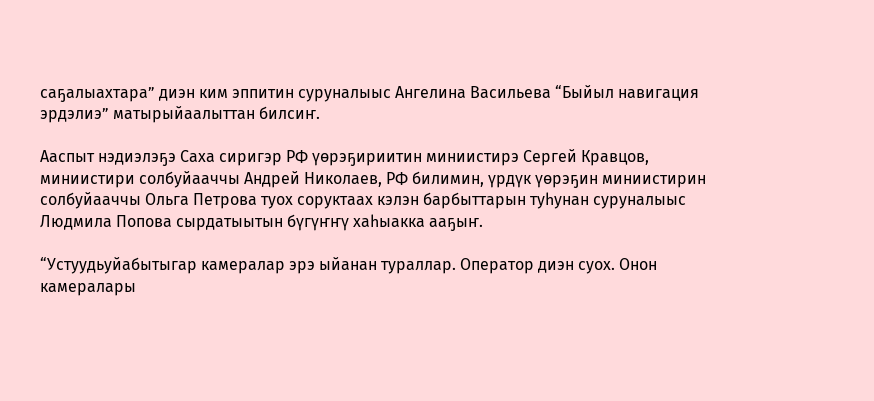саҕалыахтара” диэн ким эппитин суруналыыс Ангелина Васильева “Быйыл навигация эрдэлиэ” матырыйаалыттан билсиҥ.

Ааспыт нэдиэлэҕэ Саха сиригэр РФ үөрэҕириитин миниистирэ Сергей Кравцов, миниистири солбуйааччы Андрей Николаев, РФ билимин, үрдүк үөрэҕин миниистирин солбуйааччы Ольга Петрова туох соруктаах кэлэн барбыттарын туһунан суруналыыс Людмила Попова сырдатыытын бүгүҥҥү хаһыакка ааҕыҥ.

“Устуудьуйабытыгар камералар эрэ ыйанан тураллар. Оператор диэн суох. Онон камералары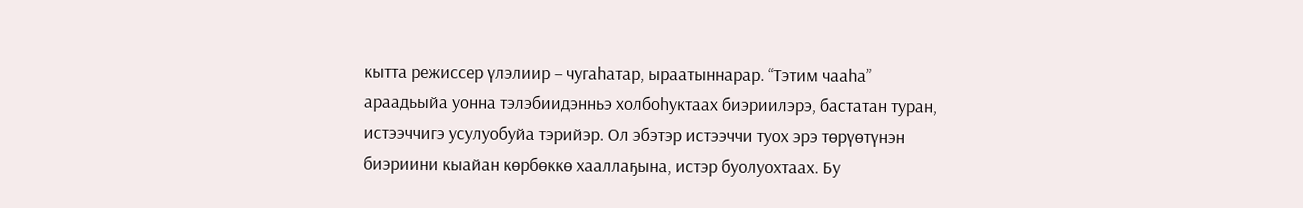кытта режиссер үлэлиир – чугаһатар, ыраатыннарар. “Тэтим чааһа” араадьыйа уонна тэлэбиидэнньэ холбоһуктаах биэриилэрэ, бастатан туран, истээччигэ усулуобуйа тэрийэр. Ол эбэтэр истээччи туох эрэ төрүөтүнэн биэриини кыайан көрбөккө хааллаҕына, истэр буолуохтаах. Бу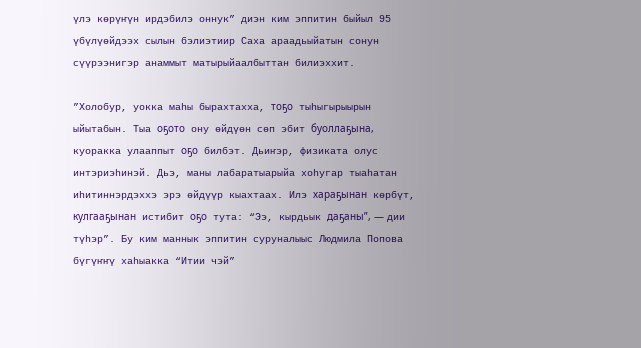үлэ көрүҥүн ирдэбилэ оннук” диэн ким эппитин быйыл 95 үбүлүөйдээх сылын бэлиэтиир Саха араадьыйатын сонун сүүрээнигэр анаммыт матырыйаалбыттан билиэххит.

”Холобур, уокка маһы бырахтахха, тоҕо тыһыгырыырын ыйытабын. Тыа оҕото ону өйдүөн сөп эбит буоллаҕына, куоракка улааппыт оҕо билбэт. Дьиҥэр, физиката олус интэриэһинэй. Дьэ, маны лабаратыарыйа хоһугар тыаһатан иһитиннэрдэххэ эрэ өйдүүр кыахтаах. Илэ хараҕынан көрбүт, кулгааҕынан истибит оҕо тута: “Ээ, кырдьык даҕаны”, — дии түһэр”. Бу ким маннык эппитин суруналыыс Людмила Попова бүгүҥҥү хаһыакка “Итии чэй”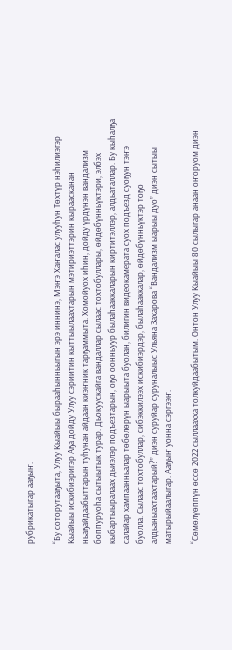рубрикатыгар ааҕыҥ.

“Бу соторутааҕыта, Улуу Кыайыы бырааһынньыгын эрэ иннинэ, Мэҥэ Хаҥалас улууһун Төхтүр нэһилиэгэр Кыайыы искибиэригэр Аҕа дойду Улуу сэриитин кыттыылаахтарын мэтириэттэрин кыраасканан ньаҕайдаабыттарын туһунан айдаан киэҥник тарҕаммыта. Хомойуох иһин, дойду үрдүнэн вандализм боппуруоһа сытыытык турар. Дьокуускайга вандаллар сылаас тохтобуллары, өйдөбүнньүктэри, элбэх кыбартыыралаах дьиэлэр подъезтарын, оҕо оонньуур былаһааккаларын киртитэллэр, алдьаталлар. Бу кыһалҕа салайар хампаанньалар төбөлөрүн ыарыыта буолан, билигин видеокамерата суох подъезд суоҕун тэҥэ буолла. Сылаас тохтобуллар, сибэккилээх искибиэрдэр, былаһааккалар, өйдөбүнньүктэр тоҕо алдьаныахтаахтарый?” диэн суруйар суруналыыс Ульяна Захарова “Вандализм ыарыы дуо” диэн сытыы матырыйаалыгар. Ааҕыҥ уонна сэргээҥ.

“Сөмөлүөппүн өссө 2022 сыллаахха толкуйдаабытым. Онтон Улуу Кыайыы 80 сылыгар анаан оҥоруом диэн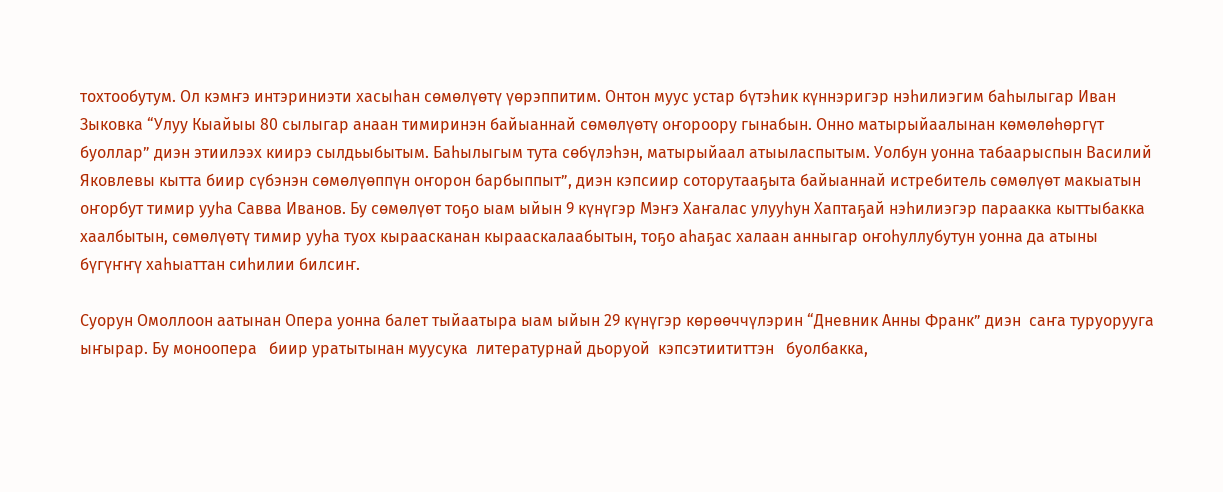тохтообутум. Ол кэмҥэ интэриниэти хасыһан сөмөлүөтү үөрэппитим. Онтон муус устар бүтэһик күннэригэр нэһилиэгим баһылыгар Иван Зыковка “Улуу Кыайыы 80 сылыгар анаан тимиринэн байыаннай сөмөлүөтү оҥороору гынабын. Онно матырыйаалынан көмөлөһөргүт буоллар” диэн этиилээх киирэ сылдьыбытым. Баһылыгым тута сөбүлэһэн, матырыйаал атыыласпытым. Уолбун уонна табаарыспын Василий Яковлевы кытта биир сүбэнэн сөмөлүөппүн оҥорон барбыппыт”, диэн кэпсиир соторутааҕыта байыаннай истребитель сөмөлүөт макыатын оҥорбут тимир ууһа Савва Иванов. Бу сөмөлүөт тоҕо ыам ыйын 9 күнүгэр Мэҥэ Хаҥалас улууһун Хаптаҕай нэһилиэгэр параакка кыттыбакка хаалбытын, сөмөлүөтү тимир ууһа туох кыраасканан кырааскалаабытын, тоҕо аһаҕас халаан анныгар оҥоһуллубутун уонна да атыны бүгүҥҥү хаһыаттан сиһилии билсиҥ.

Суорун Омоллоон аатынан Опера уонна балет тыйаатыра ыам ыйын 29 күнүгэр көрөөччүлэрин “Дневник Анны Франк” диэн  саҥа туруорууга ыҥырар. Бу моноопера   биир уратытынан муусука  литературнай дьоруой  кэпсэтиититтэн   буолбакка,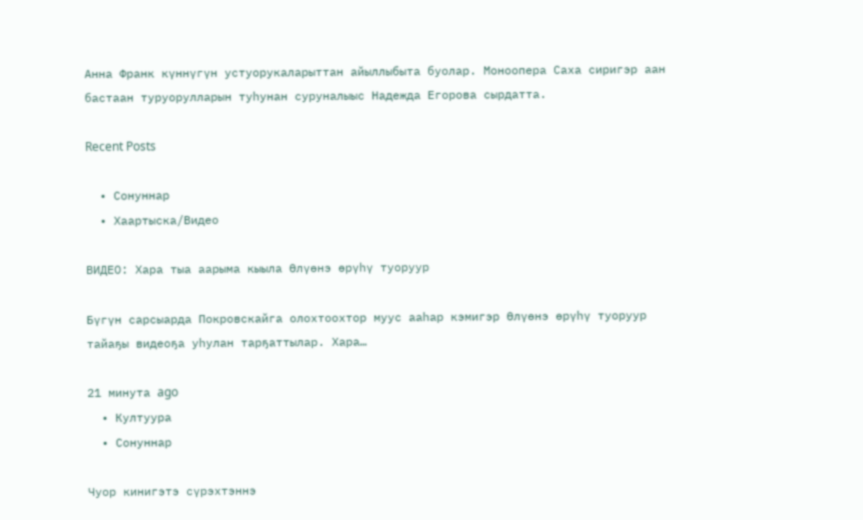Анна Франк күннүгүн устуорукаларыттан айыллыбыта буолар. Моноопера Саха сиригэр аан бастаан туруорулларын туһунан суруналыыс Надежда Егорова сырдатта.

Recent Posts

  • Сонуннар
  • Хаартыска/Видео

ВИДЕО: Хара тыа аарыма кыыла Өлүөнэ өрүһү туоруур

Бүгүн сарсыарда Покровскайга олохтоохтор муус ааһар кэмигэр Өлүөнэ өрүһү туоруур тайаҕы видеоҕа уһулан тарҕаттылар. Хара…

21 минута ago
  • Култуура
  • Сонуннар

Чуор кинигэтэ сүрэхтэннэ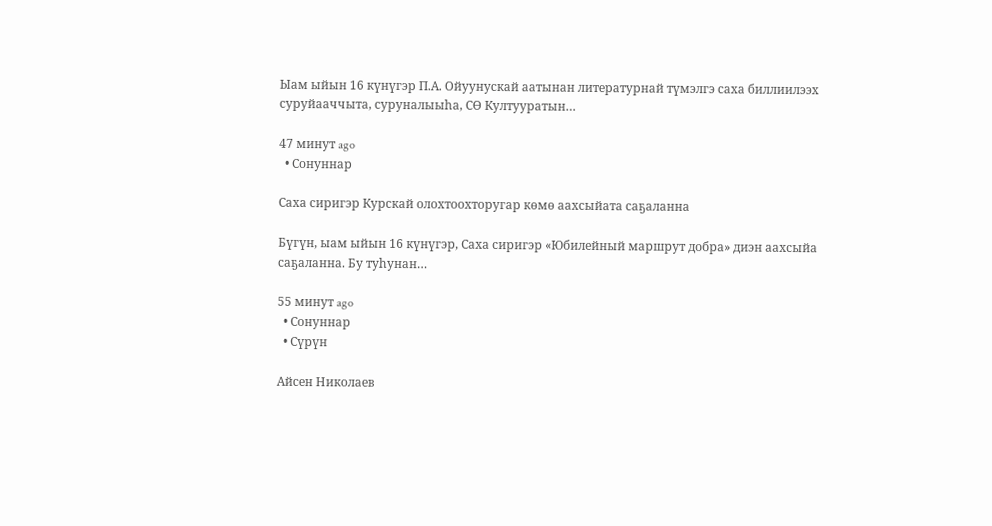Ыам ыйын 16 күнүгэр П.А. Ойуунускай аатынан литературнай түмэлгэ саха биллиилээх суруйааччыта, суруналыыһа, СӨ Култууратын…

47 минут ago
  • Сонуннар

Саха сиригэр Курскай олохтоохторугар көмө аахсыйата саҕаланна

Бүгүн, ыам ыйын 16 күнүгэр, Саха сиригэр «Юбилейный маршрут добра» диэн аахсыйа саҕаланна. Бу туһунан…

55 минут ago
  • Сонуннар
  • Сүрүн

Айсен Николаев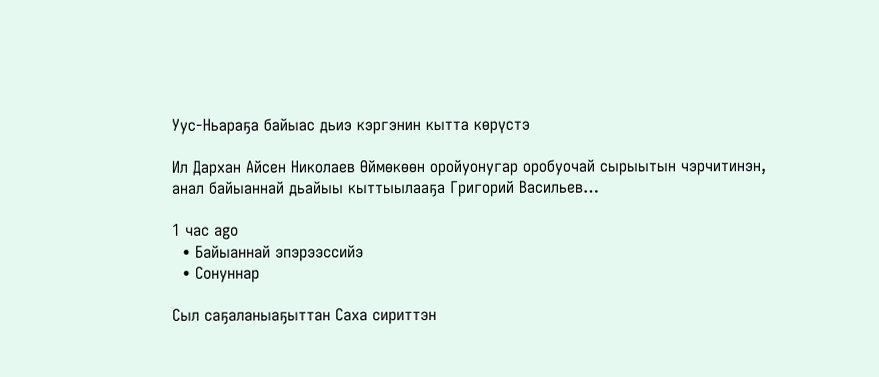Уус-Ньараҕа байыас дьиэ кэргэнин кытта көрүстэ

Ил Дархан Айсен Николаев Өймөкөөн оройуонугар оробуочай сырыытын чэрчитинэн, анал байыаннай дьайыы кыттыылааҕа Григорий Васильев…

1 час ago
  • Байыаннай эпэрээссийэ
  • Сонуннар

Сыл саҕаланыаҕыттан Саха сириттэн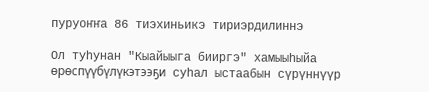пуруоҥҥа 86 тиэхиньикэ тириэрдилиннэ

Ол туһунан "Кыайыыга бииргэ" хамыыһыйа өрөспүүбүлүкэтээҕи суһал ыстаабын сүрүннүүр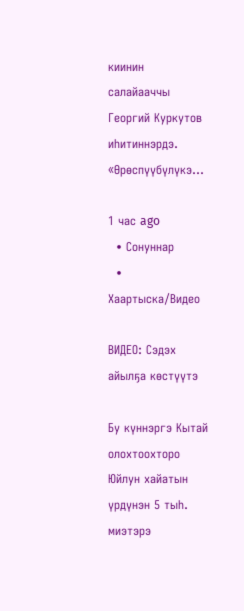киинин салайааччы Георгий Куркутов иһитиннэрдэ. «Өрөспүүбүлүкэ…

1 час ago
  • Сонуннар
  • Хаартыска/Видео

ВИДЕО: Сэдэх айылҕа көстүүтэ

Бу күннэргэ Кытай олохтоохторо Юйлун хайатын үрдүнэн 5 тыһ. миэтэрэ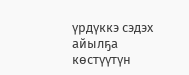үрдүккэ сэдэх айылҕа көстүүтүн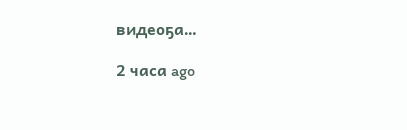видеоҕа…

2 часа ago